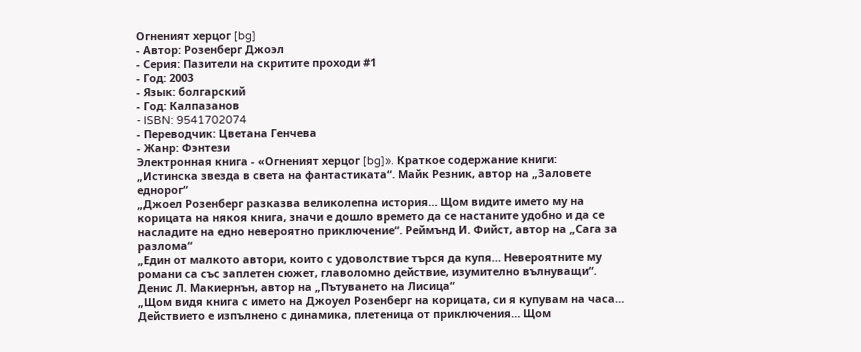Огненият херцог [bg]
- Автор: Розенберг Джоэл
- Серия: Пазители на скритите проходи #1
- Год: 2003
- Язык: болгарский
- Год: Калпазанов
- ISBN: 9541702074
- Переводчик: Цветана Генчева
- Жанр: Фэнтези
Электронная книга - «Огненият херцог [bg]». Краткое содержание книги:
„Истинска звезда в света на фантастиката“. Майк Резник, автор на „Заловете еднорог“
„Джоел Розенберг разказва великолепна история… Щом видите името му на корицата на някоя книга, значи е дошло времето да се настаните удобно и да се насладите на едно невероятно приключение“. Реймънд И. Фийст, автор на „Сага за разлома“
„Един от малкото автори, които с удоволствие търся да купя… Невероятните му романи са със заплетен сюжет, главоломно действие, изумително вълнуващи“. Денис Л. Макиернън, автор на „Пътуването на Лисица“
„Щом видя книга с името на Джоуел Розенберг на корицата, си я купувам на часа… Действието е изпълнено с динамика, плетеница от приключения… Щом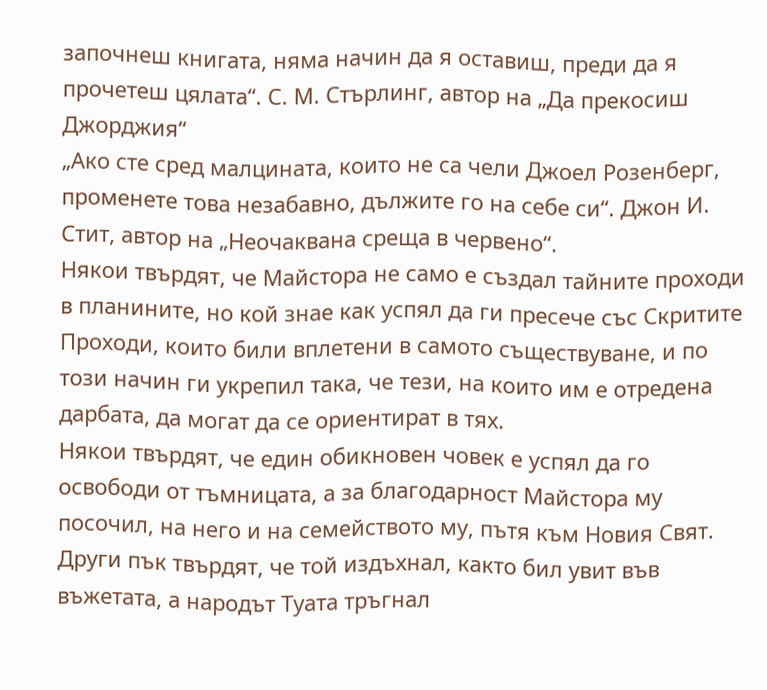започнеш книгата, няма начин да я оставиш, преди да я прочетеш цялата“. С. М. Стърлинг, автор на „Да прекосиш Джорджия“
„Ако сте сред малцината, които не са чели Джоел Розенберг, променете това незабавно, дължите го на себе си“. Джон И. Стит, автор на „Неочаквана среща в червено“.
Някои твърдят, че Майстора не само е създал тайните проходи в планините, но кой знае как успял да ги пресече със Скритите Проходи, които били вплетени в самото съществуване, и по този начин ги укрепил така, че тези, на които им е отредена дарбата, да могат да се ориентират в тях.
Някои твърдят, че един обикновен човек е успял да го освободи от тъмницата, а за благодарност Майстора му посочил, на него и на семейството му, пътя към Новия Свят. Други пък твърдят, че той издъхнал, както бил увит във въжетата, а народът Туата тръгнал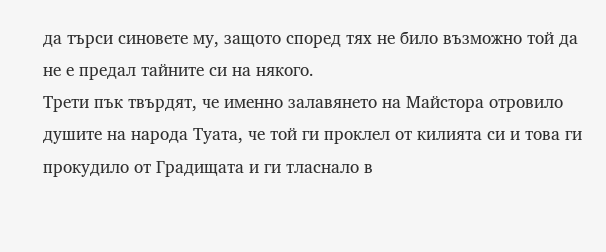да търси синовете му, защото според тях не било възможно той да не е предал тайните си на някого.
Трети пък твърдят, че именно залавянето на Майстора отровило душите на народа Туата, че той ги проклел от килията си и това ги прокудило от Градищата и ги тласнало в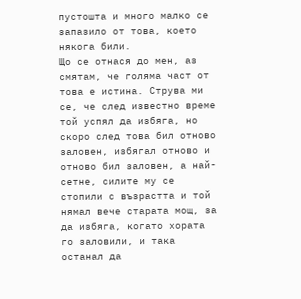пустошта и много малко се запазило от това, което някога били.
Що се отнася до мен, аз смятам, че голяма част от това е истина. Струва ми се, че след известно време той успял да избяга, но скоро след това бил отново заловен, избягал отново и отново бил заловен, а най-сетне, силите му се стопили с възрастта и той нямал вече старата мощ, за да избяга, когато хората го заловили, и така останал да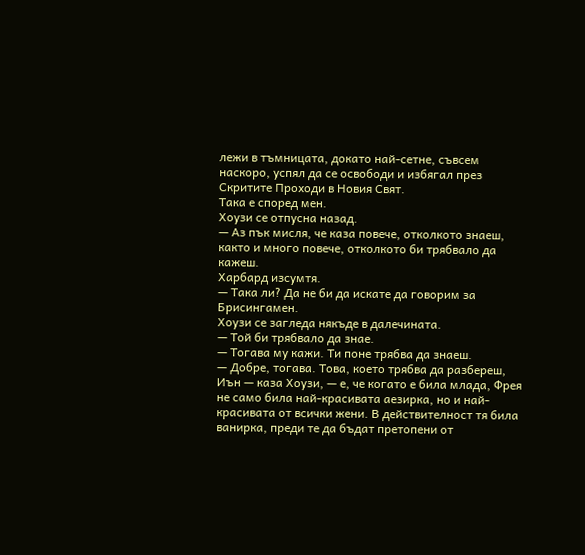лежи в тъмницата, докато най-сетне, съвсем наскоро, успял да се освободи и избягал през Скритите Проходи в Новия Свят.
Така е според мен.
Хоузи се отпусна назад.
— Аз пък мисля, че каза повече, отколкото знаеш, както и много повече, отколкото би трябвало да кажеш.
Харбард изсумтя.
— Така ли? Да не би да искате да говорим за Брисингамен.
Хоузи се загледа някъде в далечината.
— Той би трябвало да знае.
— Тогава му кажи. Ти поне трябва да знаеш.
— Добре, тогава. Това, което трябва да разбереш, Иън — каза Хоузи, — е, че когато е била млада, Фрея не само била най-красивата аезирка, но и най-красивата от всички жени. В действителност тя била ванирка, преди те да бъдат претопени от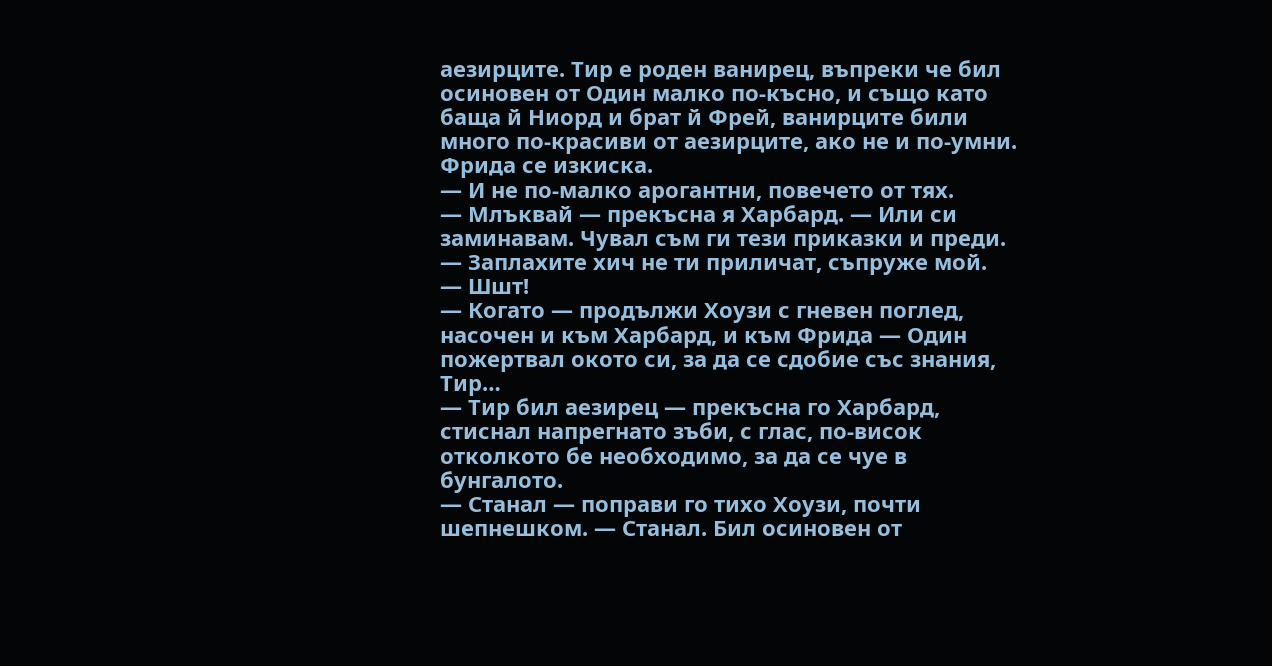аезирците. Тир е роден ванирец, въпреки че бил осиновен от Один малко по-късно, и също като баща й Ниорд и брат й Фрей, ванирците били много по-красиви от аезирците, ако не и по-умни.
Фрида се изкиска.
— И не по-малко арогантни, повечето от тях.
— Млъквай — прекъсна я Харбард. — Или си заминавам. Чувал съм ги тези приказки и преди.
— Заплахите хич не ти приличат, съпруже мой.
— Шшт!
— Когато — продължи Хоузи с гневен поглед, насочен и към Харбард, и към Фрида — Один пожертвал окото си, за да се сдобие със знания, Тир…
— Тир бил аезирец — прекъсна го Харбард, стиснал напрегнато зъби, с глас, по-висок отколкото бе необходимо, за да се чуе в бунгалото.
— Станал — поправи го тихо Хоузи, почти шепнешком. — Станал. Бил осиновен от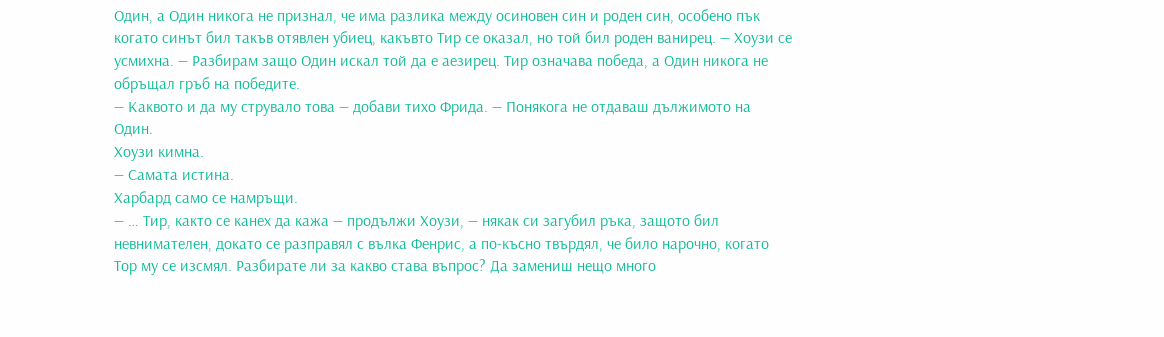Один, а Один никога не признал, че има разлика между осиновен син и роден син, особено пък когато синът бил такъв отявлен убиец, какъвто Тир се оказал, но той бил роден ванирец. — Хоузи се усмихна. — Разбирам защо Один искал той да е аезирец. Тир означава победа, а Один никога не обръщал гръб на победите.
— Каквото и да му струвало това — добави тихо Фрида. — Понякога не отдаваш дължимото на Один.
Хоузи кимна.
— Самата истина.
Харбард само се намръщи.
— … Тир, както се канех да кажа — продължи Хоузи, — някак си загубил ръка, защото бил невнимателен, докато се разправял с вълка Фенрис, а по-късно твърдял, че било нарочно, когато Тор му се изсмял. Разбирате ли за какво става въпрос? Да замениш нещо много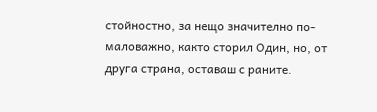стойностно, за нещо значително по-маловажно, както сторил Один, но, от друга страна, оставаш с раните.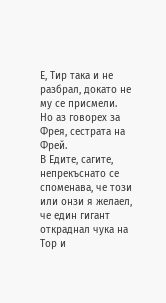Е, Тир така и не разбрал, докато не му се присмели.
Но аз говорех за Фрея, сестрата на Фрей.
В Едите, сагите, непрекъснато се споменава, че този или онзи я желаел, че един гигант откраднал чука на Тор и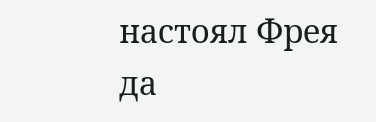настоял Фрея да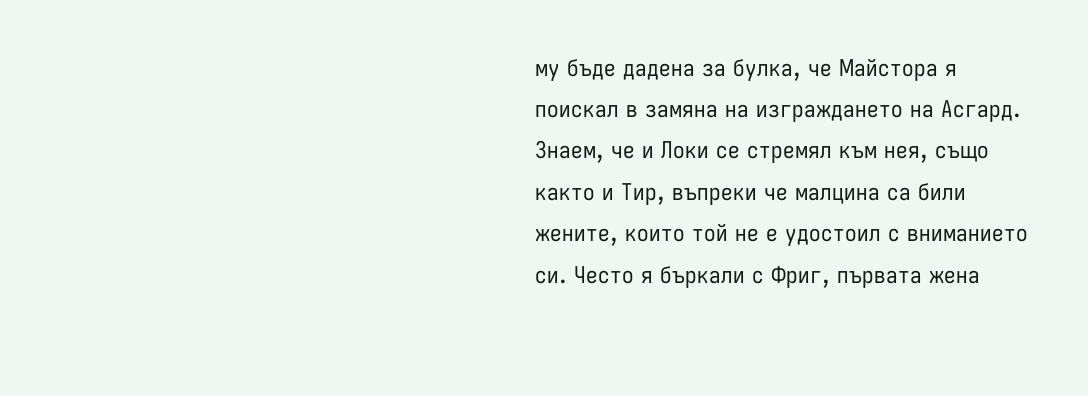му бъде дадена за булка, че Майстора я поискал в замяна на изграждането на Асгард. Знаем, че и Локи се стремял към нея, също както и Тир, въпреки че малцина са били жените, които той не е удостоил с вниманието си. Често я бъркали с Фриг, първата жена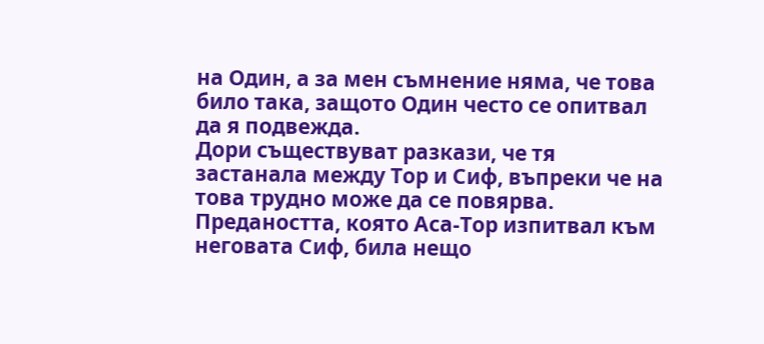на Один, а за мен съмнение няма, че това било така, защото Один често се опитвал да я подвежда.
Дори съществуват разкази, че тя застанала между Тор и Сиф, въпреки че на това трудно може да се повярва. Предаността, която Аса-Тор изпитвал към неговата Сиф, била нещо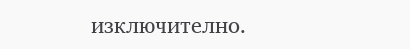изключително.